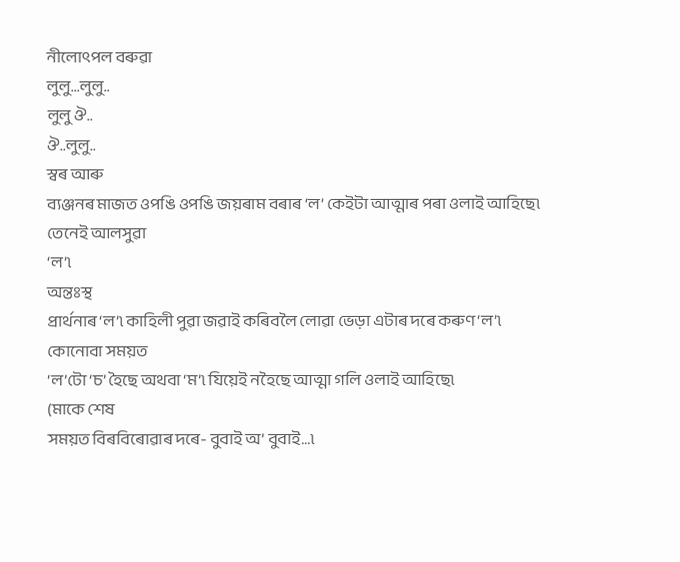নীলোৎপল বৰুৱা
লুলু...লুলু..
লুলু ঔ..
ঔ..লুলু..
স্বৰ আৰু
ব্যঞ্জনৰ মাজত ওপঙি ওপঙি জয়ৰাম বৰাৰ ‘ল’ কেইটা আত্মাৰ পৰা ওলাই আহিছে৷
তেনেই আলসুৱা
‘ল’৷
অন্তঃস্থ
প্ৰাৰ্থনাৰ ‘ল’৷ কাহিলী পুৱা জৱাই কৰিবলৈ লোৱা ভেড়া এটাৰ দৰে কৰুণ ‘ল’৷
কোনোবা সময়ত
‘ল’টো ‘চ’ হৈছে অথবা ‘ম’৷ যিয়েই নহৈছে আত্মা গলি ওলাই আহিছে৷
(মাকে শেষ
সময়ত বিৰবিৰোৱাৰ দৰে- বুবাই অ’ বুবাই...৷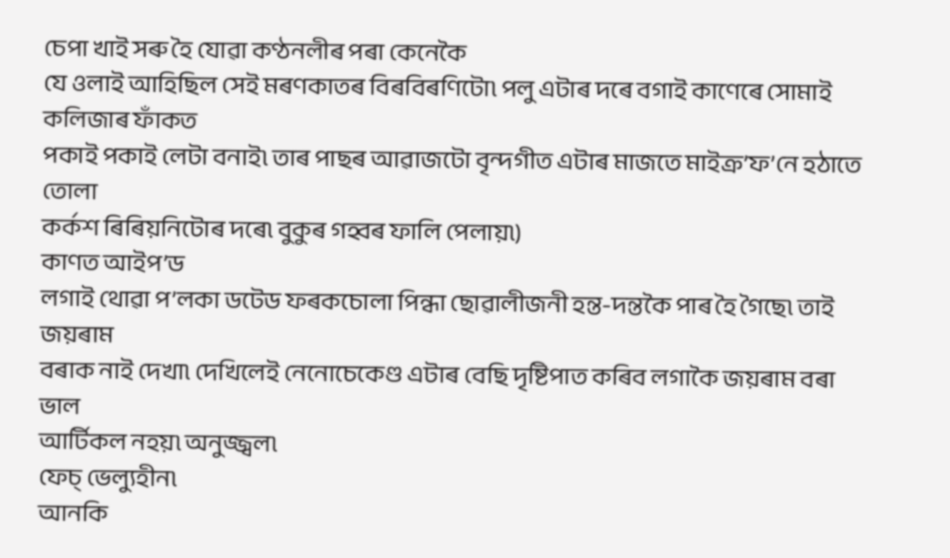চেপা খাই সৰু হৈ যোৱা কণ্ঠনলীৰ পৰা কেনেকৈ
যে ওলাই আহিছিল সেই মৰণকাতৰ বিৰবিৰণিটো৷ পলু এটাৰ দৰে বগাই কাণেৰে সোমাই কলিজাৰ ফাঁকত
পকাই পকাই লেটা বনাই৷ তাৰ পাছৰ আৱাজটো বৃন্দগীত এটাৰ মাজতে মাইক্ৰ’ফ’নে হঠাতে তোলা
কৰ্কশ ৰিৰিয়নিটোৰ দৰে৷ বুকুৰ গহ্বৰ ফালি পেলায়৷)
কাণত আইপ’ড
লগাই থোৱা প’লকা ডটেড ফৰকচোলা পিন্ধা ছোৱালীজনী হন্ত-দন্তকৈ পাৰ হৈ গৈছে৷ তাই জয়ৰাম
বৰাক নাই দেখা৷ দেখিলেই নেনোচেকেণ্ড এটাৰ বেছি দৃষ্টিপাত কৰিব লগাকৈ জয়ৰাম বৰা ভাল
আৰ্টিকল নহয়৷ অনুজ্জ্বল৷
ফেচ্ ভেল্যুহীন৷
আনকি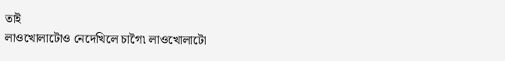তাই
লাওখোলাটোও নেদেখিলে চাগৈ৷ লাওখোলাটো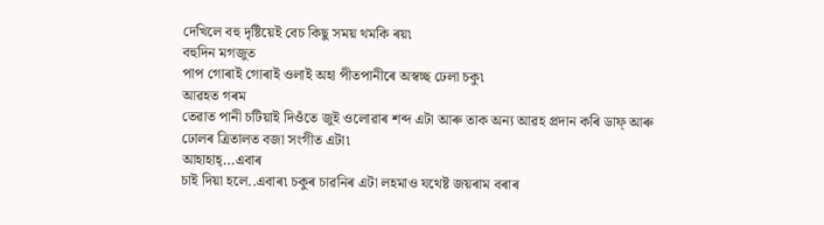দেখিলে বহু দৃষ্টিয়েই বেচ কিছু সময় থমকি ৰয়৷
বহুদিন মগজুত
পাপ গোৰাই গোৰাই ওলাই অহা পীতপানীৰে অস্বচ্ছ ঢেলা চকু৷
আৱহত গৰম
তেৱাত পানী চটিয়াই দিওঁতে জুই ওলোৱাৰ শব্দ এটা আৰু তাক অন্য আৱহ প্ৰদান কৰি ডাফ্ আৰু
ঢোলৰ ত্ৰিতালত বজা সংগীত এটা৷
আহাহাহ্...এবাৰ
চাই দিয়া হলে..এবাৰ৷ চকুৰ চাৱনিৰ এটা লহমাও যথেষ্ট জয়ৰাম বৰাৰ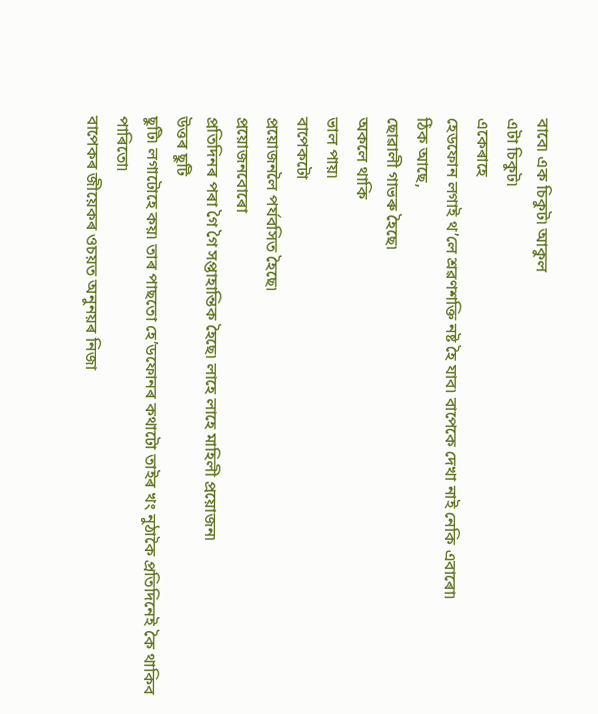বাবে৷ এক চিকুট৷ আকুল
এটা চিকুট৷
একেৰাহে
হেডফোন লগাই থ’লে শ্ৰৱণশক্তি নষ্ট হৈ যাব৷ বাপেকে দেখা নাই নেকি এবাৰো৷
ঠিক আছে,
ছোৱালী গাভৰু হৈছে৷
অকলে থাকি
ভাল পায়৷
বাপেকটো
প্ৰয়োজনলৈ পৰ্যবসিত হৈছে৷
প্ৰয়োজনবোৰো
প্ৰতিদিনৰ পৰা গৈ গৈ সপ্তাহান্তিক হৈছে৷ লাহে লাহে মাহিলী প্ৰয়োজন৷
উত্তৰ ছুটি
ছুটি৷ লগাটোহে কয়৷ তাৰ পাছতো হে’ডফোনৰ কথাটো তাইৰ খং নুঠাকৈ প্ৰতিদিনেই কৈ থাকিব পাৰিতো৷
বাপেকৰ জীয়েকৰ ওচয়ত অনুনয়ৰ নিজা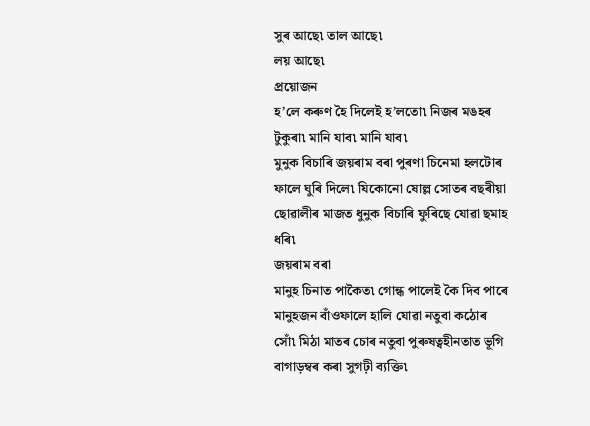সুৰ আছে৷ তাল আছে৷
লয় আছে৷
প্ৰয়োজন
হ’লে কৰুণ হৈ দিলেই হ’লতো৷ নিজৰ মঙহৰ টুকুৰা৷ মানি যাব৷ মানি যাব৷
মুনুক বিচাৰি জয়ৰাম বৰা পুৰণা চিনেমা হলটোৰ ফালে ঘুৰি দিলে৷ যিকোনো ষোল্ল সোতৰ বছৰীয়া ছোৱালীৰ মাজত ধুনুক বিচাৰি ফুৰিছে যোৱা ছমাহ ধৰি৷
জয়ৰাম বৰা
মানুহ চিনাত পাকৈত৷ গোন্ধ পালেই কৈ দিব পাৰে মানুহজন বাঁওফালে হালি যোৱা নতুবা কঠোৰ
সোঁ৷ মিঠা মাতৰ চোৰ নতুবা পুৰুষত্বহীনতাত ভূগি বাগাড়ম্বৰ কৰা সুগঢ়ী ব্যক্তি৷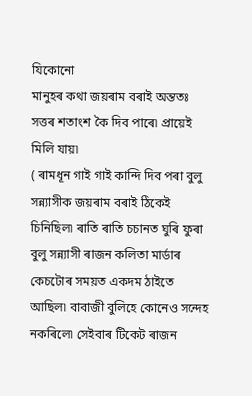যিকোনো
মানুহৰ কথা জয়ৰাম বৰাই অন্ততঃ সত্তৰ শতাংশ কৈ দিব পাৰে৷ প্ৰায়েই মিলি যায়৷
( ৰামধূন গাই গাই কান্দি দিব পৰা বুলু সন্ন্যাসীক জয়ৰাম বৰাই ঠিকেই চিনিছিল৷ ৰাতি ৰাতি চচানত ঘুৰি ফুৰা বুলু সন্ন্যাসী ৰাজন কলিতা মাৰ্ডাৰ কেচটোৰ সময়ত একদম ঠাইতে আছিল৷ বাবাজী বুলিহে কোনেও সন্দেহ নকৰিলে৷ সেইবাৰ টিকেট ৰাজন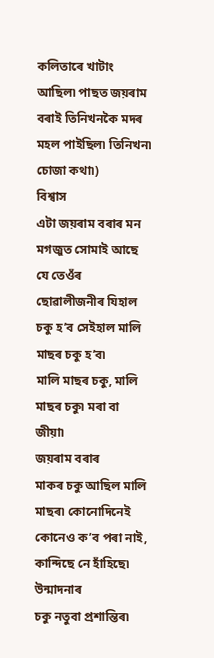কলিতাৰে খাটাং আছিল৷ পাছত জয়ৰাম বৰাই তিনিখনকৈ মদৰ মহল পাইছিল৷ তিনিখন৷ চোজা কথা৷)
বিশ্বাস
এটা জয়ৰাম বৰাৰ মন মগজুত সোমাই আছে যে তেওঁৰ ছোৱালীজনীৰ যিহাল চকু হ’ব সেইহাল মালি
মাছৰ চকু হ’ব৷
মালি মাছৰ চকু, মালি মাছৰ চকু৷ মৰা বা জীয়া৷
জয়ৰাম বৰাৰ
মাকৰ চকু আছিল মালি মাছৰ৷ কোনোদিনেই কোনেও ক’ব পৰা নাই, কান্দিছে নে হাঁহিছে৷ উন্মাদনাৰ
চকু নতুবা প্ৰশান্তিৰ৷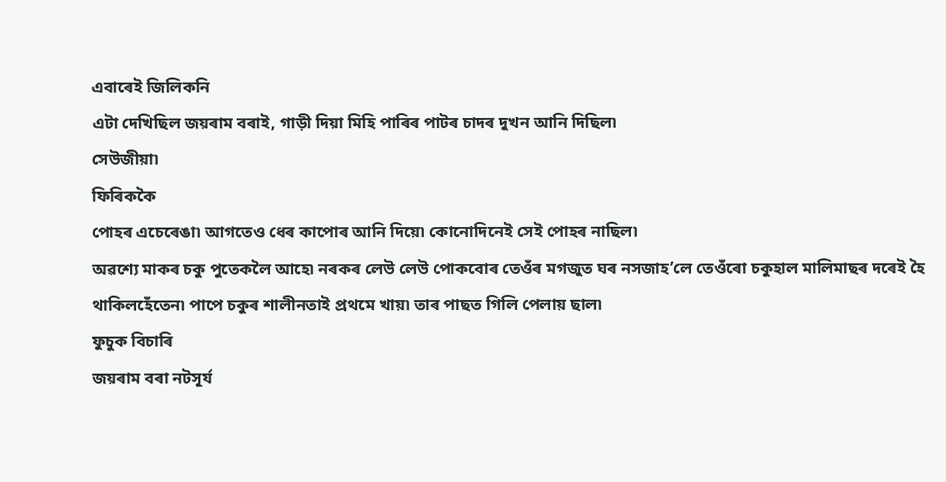এবাৰেই জিলিকনি
এটা দেখিছিল জয়ৰাম বৰাই, গাড়ী দিয়া মিহি পাৰিৰ পাটৰ চাদৰ দুখন আনি দিছিল৷
সেউজীয়া৷
ফিৰিককৈ
পোহৰ এচেৰেঙা৷ আগতেও ধেৰ কাপোৰ আনি দিয়ে৷ কোনোদিনেই সেই পোহৰ নাছিল৷
অৱশ্যে মাকৰ চকু পুতেকলৈ আহে৷ নৰকৰ লেউ লেউ পোকবোৰ তেওঁৰ মগজুত ঘৰ নসজাহ’লে তেওঁৰো চকুহাল মালিমাছৰ দৰেই হৈ থাকিলহেঁতেন৷ পাপে চকুৰ শালীনতাই প্ৰথমে খায়৷ তাৰ পাছত গিলি পেলায় ছাল৷
ফুচুক বিচাৰি
জয়ৰাম বৰা নটসূৰ্য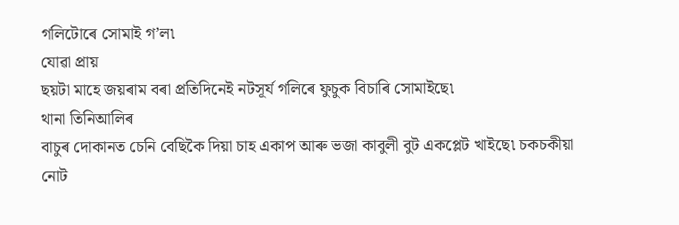গলিটোৰে সোমাই গ’ল৷
যোৱা প্ৰায়
ছয়টা মাহে জয়ৰাম বৰা প্ৰতিদিনেই নটসূৰ্য গলিৰে ফুচুক বিচাৰি সোমাইছে৷
থানা তিনিআলিৰ
বাচুৰ দোকানত চেনি বেছিকৈ দিয়া চাহ একাপ আৰু ভজা কাবুলী বুট একপ্লেট খাইছে৷ চকচকীয়া
নোট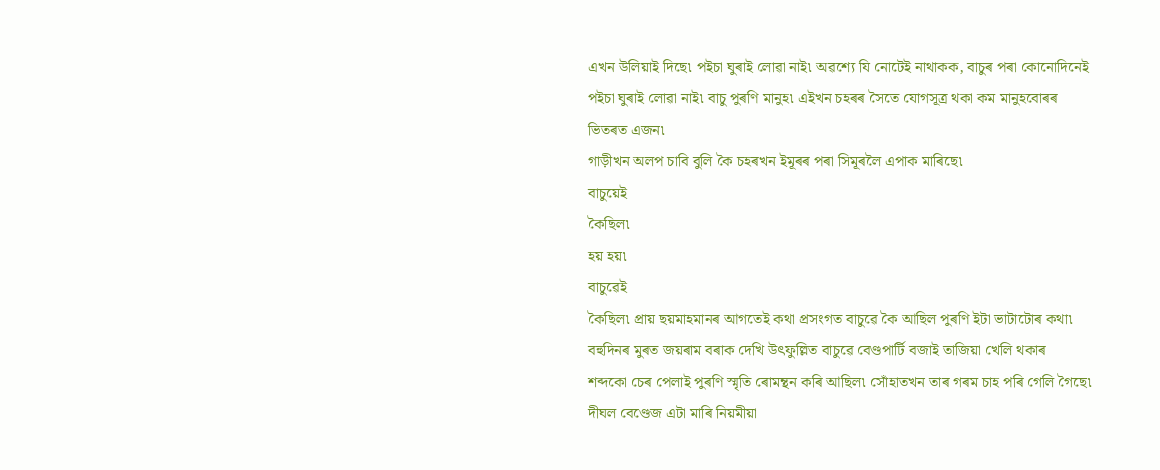এখন উলিয়াই দিছে৷ পইচা ঘুৰাই লোৱা নাই৷ অৱশ্যে যি নোটেই নাথাকক, বাচুৰ পৰা কোনোদিনেই
পইচা ঘুৰাই লোৱা নাই৷ বাচু পুৰণি মানুহ৷ এইখন চহৰৰ সৈতে যোগসূত্ৰ থকা কম মানুহবোৰৰ
ভিতৰত এজন৷
গাড়ীখন অলপ চাবি বুলি কৈ চহৰখন ইমূৰৰ পৰা সিমূৰলৈ এপাক মাৰিছে৷
বাচুয়েই
কৈছিল৷
হয় হয়৷
বাচুৱেই
কৈছিল৷ প্ৰায় ছয়মাহমানৰ আগতেই কথা প্ৰসংগত বাচুৱে কৈ আছিল পুৰণি ইটা ভাটাটোৰ কথা৷
বহুদিনৰ মুৰত জয়ৰাম বৰাক দেখি উৎফুল্লিত বাচুৱে বেণ্ডপাৰ্টি বজাই তাজিয়া খেলি থকাৰ
শব্দকো চেৰ পেলাই পুৰণি স্মৃতি ৰোমন্থন কৰি আছিল৷ সোঁহাতখন তাৰ গৰম চাহ পৰি গেলি গৈছে৷
দীঘল বেণ্ডেজ এটা মাৰি নিয়মীয়া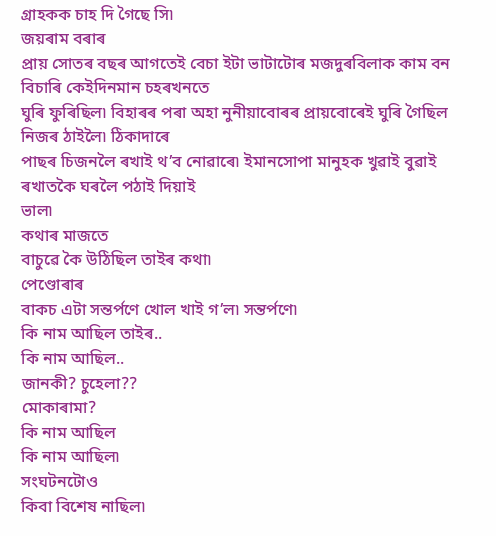গ্ৰাহকক চাহ দি গৈছে সি৷
জয়ৰাম বৰাৰ
প্ৰায় সোতৰ বছৰ আগতেই বেচা ইটা ভাটাটোৰ মজদুৰবিলাক কাম বন বিচাৰি কেইদিনমান চহৰখনতে
ঘুৰি ফুৰিছিল৷ বিহাৰৰ পৰা অহা নুনীয়াবোৰৰ প্ৰায়বোৰেই ঘুৰি গৈছিল নিজৰ ঠাইলৈ৷ ঠিকাদাৰে
পাছৰ চিজনলৈ ৰখাই থ’ব নোৱাৰে৷ ইমানসোপা মানুহক খুৱাই বুৱাই ৰখাতকৈ ঘৰলৈ পঠাই দিয়াই
ভাল৷
কথাৰ মাজতে
বাচুৱে কৈ উঠিছিল তাইৰ কথা৷
পেণ্ডোৰাৰ
বাকচ এটা সন্তৰ্পণে খোল খাই গ’ল৷ সন্তৰ্পণে৷
কি নাম আছিল তাইৰ..
কি নাম আছিল..
জানকী? চুহেলা??
মোকাৰামা?
কি নাম আছিল
কি নাম আছিল৷
সংঘটনটোও
কিবা বিশেষ নাছিল৷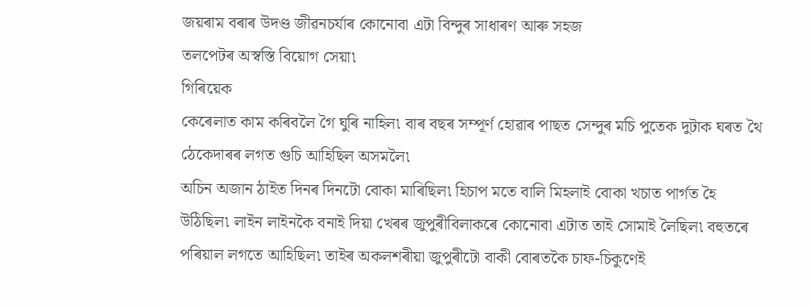জয়ৰাম বৰাৰ উদণ্ড জীৱনচৰ্যাৰ কোনোবা এটা বিন্দুৰ সাধাৰণ আৰু সহজ
তলপেটৰ অস্বস্তি বিয়োগ সেয়া৷
গিৰিয়েক
কেৰেলাত কাম কৰিবলৈ গৈ ঘুৰি নাহিল৷ বাৰ বছৰ সম্পূৰ্ণ হোৱাৰ পাছত সেন্দুৰ মচি পুতেক দুটাক ঘৰত থৈ ঠেকেদাৰৰ লগত গুচি আহিছিল অসমলৈ৷
অচিন অজান ঠাইত দিনৰ দিনটো বোকা মাৰিছিল৷ হিচাপ মতে বালি মিহলাই বোকা খচাত পাৰ্গত হৈ
উঠিছিল৷ লাইন লাইনকৈ বনাই দিয়া খেৰৰ জুপুৰীবিলাকৰে কোনোবা এটাত তাই সোমাই লৈছিল৷ বহুতৰে
পৰিয়াল লগতে আহিছিল৷ তাইৰ অকলশৰীয়া জুপুৰীটো বাকী বোৰতকৈ চাফ-চিকুণেই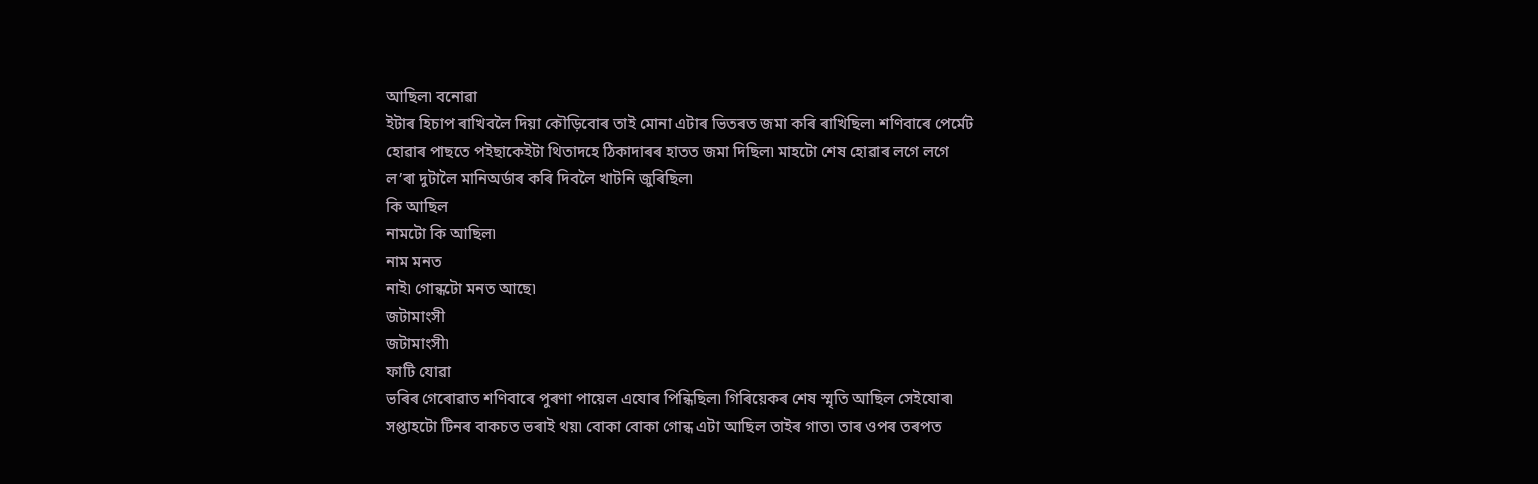আছিল৷ বনোৱা
ইটাৰ হিচাপ ৰাখিবলৈ দিয়া কৌড়িবোৰ তাই মোনা এটাৰ ভিতৰত জমা কৰি ৰাখিছিল৷ শণিবাৰে পেৰ্মেট
হোৱাৰ পাছতে পইছাকেইটা থিতাদহে ঠিকাদাৰৰ হাতত জমা দিছিল৷ মাহটো শেষ হোৱাৰ লগে লগে
ল’ৰা দুটালৈ মানিঅৰ্ডাৰ কৰি দিবলৈ খাটনি জুৰিছিল৷
কি আছিল
নামটো কি আছিল৷
নাম মনত
নাই৷ গোন্ধটো মনত আছে৷
জটামাংসী
জটামাংসী৷
ফাটি যোৱা
ভৰিৰ গেৰোৱাত শণিবাৰে পুৰণা পায়েল এযোৰ পিন্ধিছিল৷ গিৰিয়েকৰ শেষ স্মৃতি আছিল সেইযোৰ৷
সপ্তাহটো টিনৰ বাকচত ভৰাই থয়৷ বোকা বোকা গোন্ধ এটা আছিল তাইৰ গাত৷ তাৰ ওপৰ তৰপত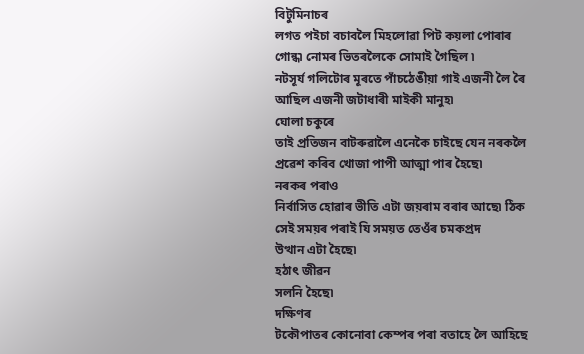বিটুমিনাচৰ
লগত পইচা বচাবলৈ মিহলোৱা পিট কয়লা পোৰাৰ গোন্ধ৷ নোমৰ ভিতৰলৈকে সোমাই গৈছিল ৷
নটসূৰ্য গলিটোৰ মূৰতে পাঁচঠেঙীয়া গাই এজনী লৈ ৰৈ আছিল এজনী জটাধাৰী মাইকী মানুহ৷
ঘোলা চকুৰে
তাই প্ৰতিজন বাটৰুৱালৈ এনেকৈ চাইছে যেন নৰকলৈ প্ৰৱেশ কৰিব খোজা পাপী আত্মা পাৰ হৈছে৷
নৰকৰ পৰাও
নিৰ্বাসিত হোৱাৰ ভীতি এটা জয়ৰাম বৰাৰ আছে৷ ঠিক সেই সময়ৰ পৰাই যি সময়ত তেওঁৰ চমকপ্ৰদ
উত্থান এটা হৈছে৷
হঠাৎ জীৱন
সলনি হৈছে৷
দক্ষিণৰ
টকৌপাতৰ কোনোবা কেম্পৰ পৰা বতাহে লৈ আহিছে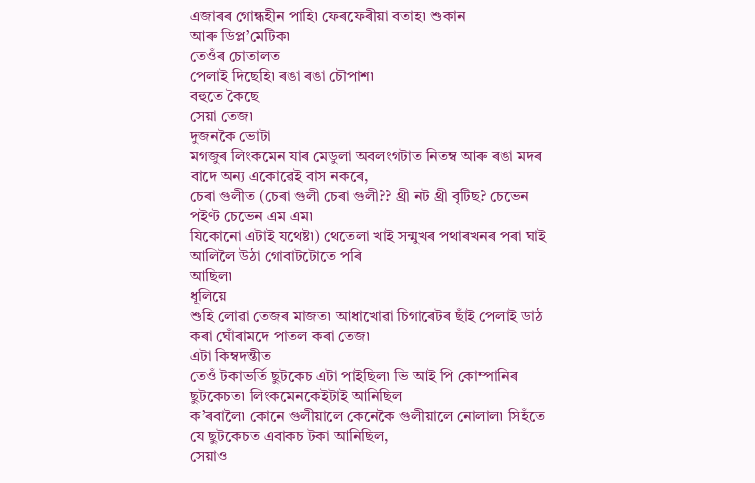এজাৰৰ গোন্ধহীন পাহি৷ ফেৰফেৰীয়া বতাহ৷ শুকান
আৰু ডিপ্ল’মেটিক৷
তেওঁৰ চোতালত
পেলাই দিছেহি৷ ৰঙা ৰঙা চৌপাশ৷
বহুতে কৈছে
সেয়া তেজ৷
দুজনকৈ ভোটা
মগজুৰ লিংকমেন যাৰ মেডুলা অবলংগটাত নিতম্ব আৰু ৰঙা মদৰ বাদে অন্য একোৱেই বাস নকৰে,
চেৰা গুলীত (চেৰা গুলী চেৰা গুলী?? থ্ৰী নট থ্ৰী বৃটিছ? চেভেন পইণ্ট চেভেন এম এম৷
যিকোনো এটাই যথেষ্ট৷) থেতেলা খাই সন্মুখৰ পথাৰখনৰ পৰা ঘাই আলিলৈ উঠা গোবাটটোতে পৰি
আছিল৷
ধূলিয়ে
শুহি লোৱা তেজৰ মাজত৷ আধাখোৱা চিগাৰেটৰ ছাঁই পেলাই ডাঠ কৰা ঘোঁৰামদে পাতল কৰা তেজ৷
এটা কিম্বদন্তীত
তেওঁ টকাভৰ্তি ছুটকেচ এটা পাইছিল৷ ভি আই পি কোম্পানিৰ ছুটকেচত৷ লিংকমেনকেইটাই আনিছিল
ক’ৰবালৈ৷ কোনে গুলীয়ালে কেনেকৈ গুলীয়ালে নোলাল৷ সিহঁতে যে ছুটকেচত এবাকচ টকা আনিছিল,
সেয়াও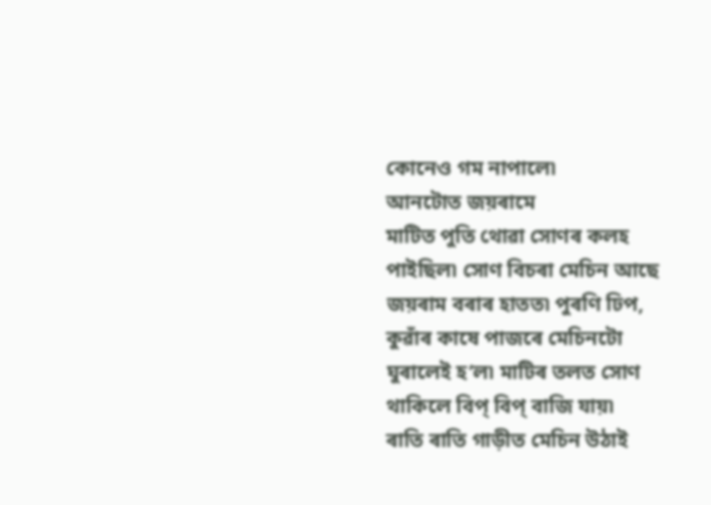কোনেও গম নাপালে৷
আনটোত জয়ৰামে
মাটিত পুতি থোৱা সোণৰ কলহ পাইছিল৷ সোণ বিচৰা মেচিন আছে জয়ৰাম বৰাৰ হাতত৷ পুৰণি ঢিপ,
কুৱাঁৰ কাষে পাজৰে মেচিনটো ঘুৰালেই হ’ল৷ মাটিৰ তলত সোণ থাকিলে বিপ্ বিপ্ বাজি যায়৷
ৰাতি ৰাতি গাড়ীত মেচিন উঠাই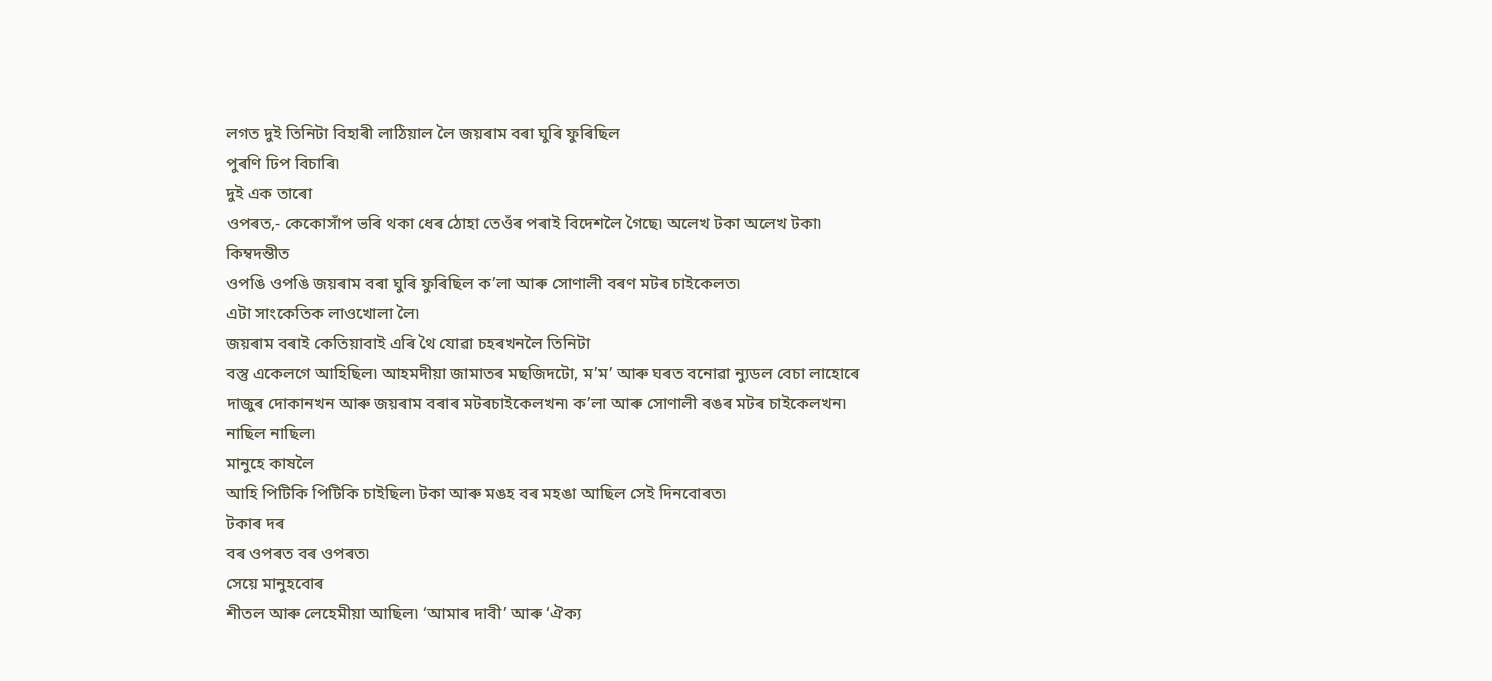লগত দুই তিনিটা বিহাৰী লাঠিয়াল লৈ জয়ৰাম বৰা ঘুৰি ফুৰিছিল
পুৰণি ঢিপ বিচাৰি৷
দুই এক তাৰো
ওপৰত,- কেকোসাঁপ ভৰি থকা ধেৰ ঠোহা তেওঁৰ পৰাই বিদেশলৈ গৈছে৷ অলেখ টকা অলেখ টকা৷
কিম্বদন্তীত
ওপঙি ওপঙি জয়ৰাম বৰা ঘুৰি ফুৰিছিল ক’লা আৰু সোণালী বৰণ মটৰ চাইকেলত৷
এটা সাংকেতিক লাওখোলা লৈ৷
জয়ৰাম বৰাই কেতিয়াবাই এৰি থৈ যোৱা চহৰখনলৈ তিনিটা
বস্তু একেলগে আহিছিল৷ আহমদীয়া জামাতৰ মছজিদটো, ম’ম’ আৰু ঘৰত বনোৱা ন্যুডল বেচা লাহোৰে
দাজুৰ দোকানখন আৰু জয়ৰাম বৰাৰ মটৰচাইকেলখন৷ ক’লা আৰু সোণালী ৰঙৰ মটৰ চাইকেলখন৷
নাছিল নাছিল৷
মানুহে কাষলৈ
আহি পিটিকি পিটিকি চাইছিল৷ টকা আৰু মঙহ বৰ মহঙা আছিল সেই দিনবোৰত৷
টকাৰ দৰ
বৰ ওপৰত বৰ ওপৰত৷
সেয়ে মানুহবোৰ
শীতল আৰু লেহেমীয়া আছিল৷ ‘আমাৰ দাবী’ আৰু ‘ঐক্য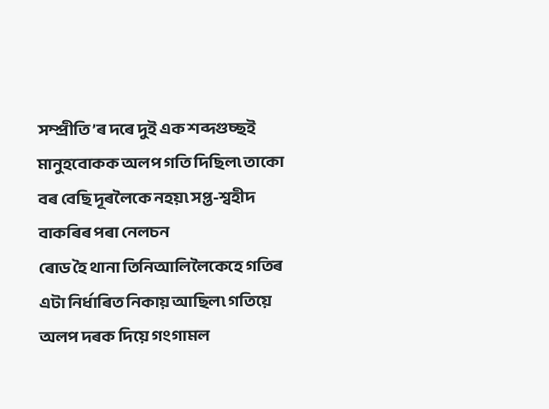সম্প্ৰীতি’ৰ দৰে দুই এক শব্দগুচ্ছই
মানুহবোকক অলপ গতি দিছিল৷ তাকো বৰ বেছি দূৰলৈকে নহয়৷ সপ্ত-শ্বহীদ বাকৰিৰ পৰা নেলচন
ৰোড হৈ থানা তিনিআলিলৈকেহে গতিৰ এটা নিৰ্ধাৰিত নিকায় আছিল৷ গতিয়ে অলপ দৰক দিয়ে গংগামল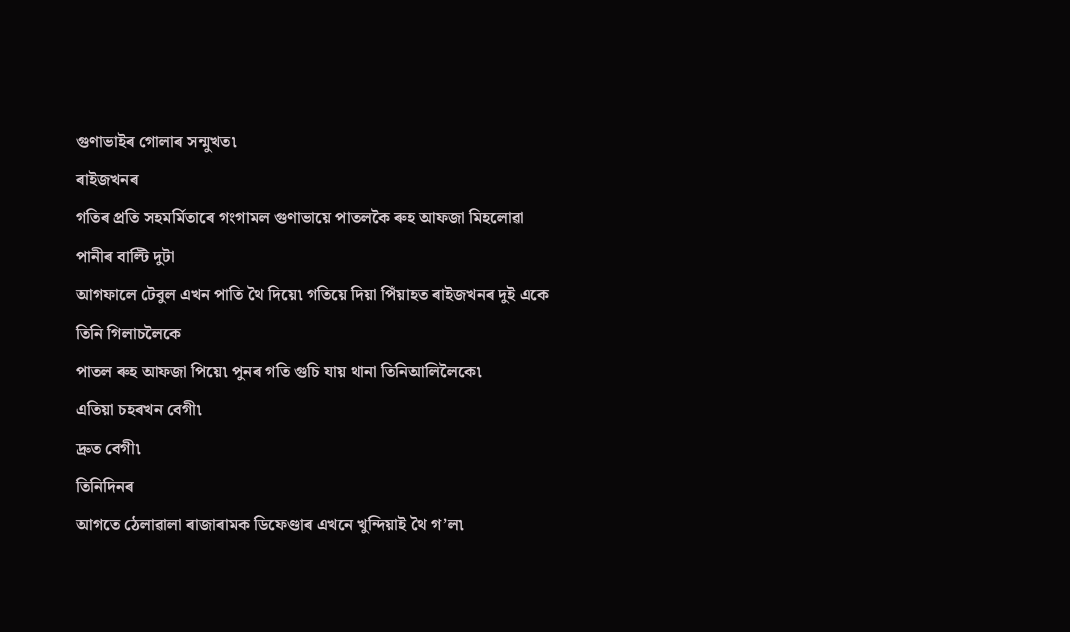গুণাভাইৰ গোলাৰ সন্মুখত৷
ৰাইজখনৰ
গতিৰ প্ৰতি সহমৰ্মিতাৰে গংগামল গুণাভায়ে পাতলকৈ ৰুহ আফজা মিহলোৱা পানীৰ বাল্টি দুটা
আগফালে টেবুল এখন পাতি থৈ দিয়ে৷ গতিয়ে দিয়া পিঁয়াহত ৰাইজখনৰ দুই একে তিনি গিলাচলৈকে
পাতল ৰুহ আফজা পিয়ে৷ পুনৰ গতি গুচি যায় থানা তিনিআলিলৈকে৷
এতিয়া চহৰখন বেগী৷
দ্ৰুত বেগী৷
তিনিদিনৰ
আগতে ঠেলাৱালা ৰাজাৰামক ডিফেণ্ডাৰ এখনে খুন্দিয়াই থৈ গ’ল৷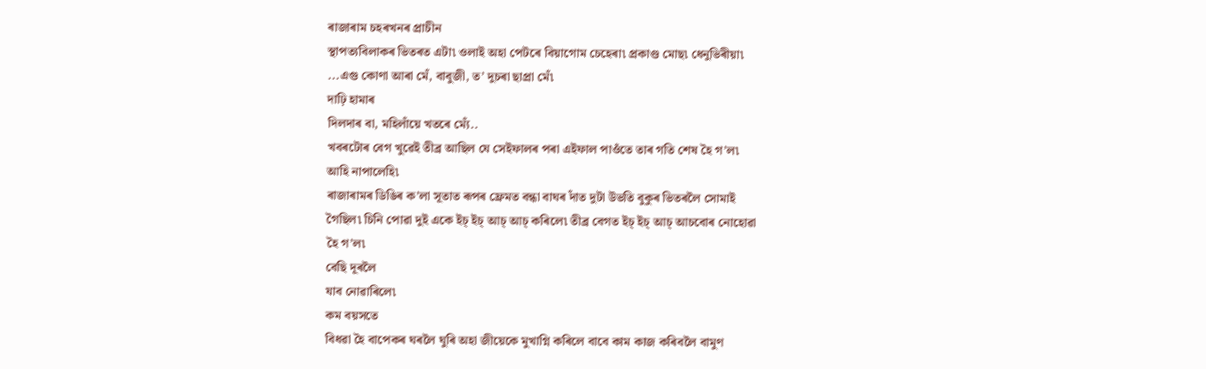ৰাজাৰাম চহৰখনৰ প্ৰাচীন
স্থাপত্যবিলাকৰ ভিতৰত এটা৷ ওলাই অহা পেটৰে বিয়াগোম চেহেৰা৷ প্ৰকাণ্ড মোছ৷ ধেনুভিৰীয়া৷
...এগু কোণা আৰা মেঁ, বাবুজী, ত’ দুচৰা ছাপ্ৰা মেঁ৷
দাঢ়ি হামাৰ
দিলদাৰ বা, মহিলাঁয়ে খতৰে ম্যেঁ..
খবৰটোৰ বেগ খুৱেই তীব্ৰ আছিল যে সেইফালৰ পৰা এইফাল পাওঁতে তাৰ গতি শেষ হৈ গ’ল৷
আহি নাপালেহি৷
ৰাজাৰামৰ ডিঙিৰ ক’লা সূতাত ৰূপৰ ফ্ৰেমত বন্ধা বাঘৰ দাঁত দুটা উভতি বুকুৰ ভিতৰলৈ সোমাই
গৈছিল৷ চিনি পোৱা দুই একে ইচ্ ইচ্ আচ্ আচ্ কৰিলে৷ তীব্ৰ বেগত ইচ্ ইচ্ আচ্ আচবোৰ নোহোৱা
হৈ গ’ল৷
বেছি দূৰলৈ
যাব নোৱাৰিলে৷
কম বয়সতে
বিধৱা হৈ বাপেকৰ ঘৰলৈ ঘুৰি অহা জীয়েকে মুখাগ্নি কৰিলে বাবে কাম কাজ কৰিবলৈ বামুণ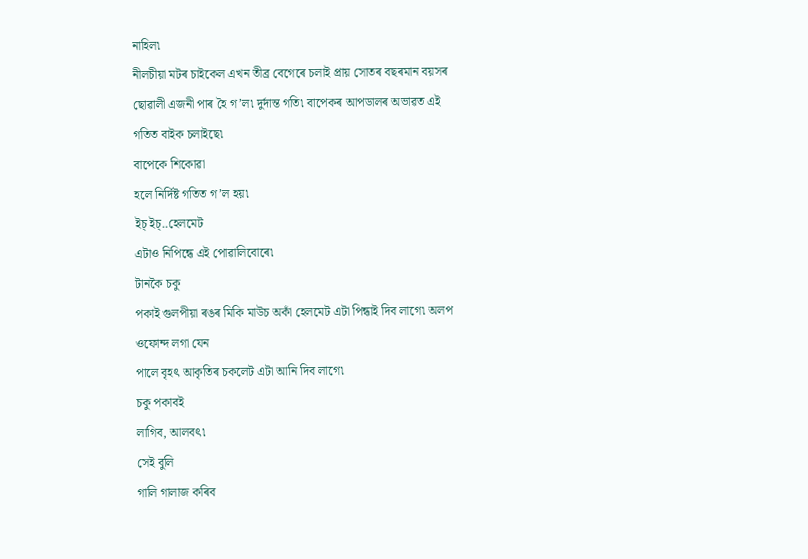নাহিল৷
নীলচীয়া মটৰ চাইকেল এখন তীব্ৰ বেগেৰে চলাই প্ৰায় সোতৰ বছৰমান বয়সৰ ছোৱালী এজনী পাৰ হৈ গ’ল৷ দুৰ্দান্ত গতি৷ বাপেকৰ আপডালৰ অভাৱত এই গতিত বাইক চলাইছে৷
বাপেকে শিকোৱা
হলে নিৰ্দিষ্ট গতিত গ’ল হয়৷
ইচ্ ইচ্..হেলমেট
এটাও নিপিন্ধে এই পোৱালিবোৰে৷
টানকৈ চকু
পকাই গুলপীয়া ৰঙৰ মিকি মাউচ অকাঁ হেলমেট এটা পিন্ধাই দিব লাগে৷ অলপ ওফোন্দ লগা যেন
পালে বৃহৎ আকৃতিৰ চকলেট এটা আনি দিব লাগে৷
চকু পকাবই
লাগিব, আলবৎ৷
সেই বুলি
গালি গালাজ কৰিব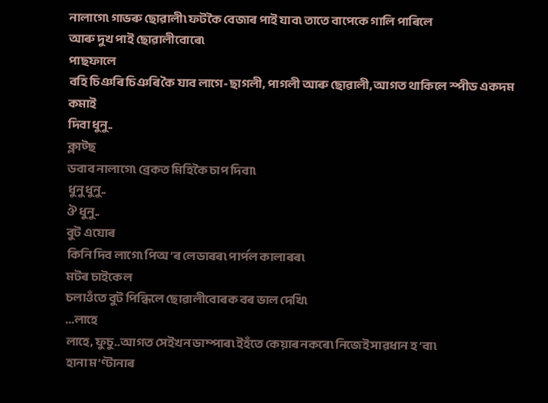নালাগে৷ গাভৰু ছোৱালী৷ ফটকৈ বেজাৰ পাই যাব৷ তাতে বাপেকে গালি পাৰিলে
আৰু দুখ পাই ছোৱালীবোৰে৷
পাছফালে
বহি চিঞৰি চিঞৰি কৈ যাব লাগে- ছাগলী, পাগলী আৰু ছোৱালী, আগত থাকিলে স্পীড একদম কমাই
দিবা ধুনু..
ক্লাট্ছ
ডবাব নালাগে৷ ব্ৰেকত মিহিকৈ চাপ দিবা৷
ধুনু ধুনু..
ঔ ধুনু..
বুট এযোৰ
কিনি দিব লাগে৷ পিঅ’ৰ লেডাৰৰ৷ পাৰ্পল কালাৰৰ৷
মটৰ চাইকেল
চলাওঁতে বুট পিন্ধিলে ছোৱালীবোৰক বৰ ভাল দেখি৷
...লাহে
লাহে, ফুচু..আগত সেইখন ডাম্পাৰ৷ ইহঁতে কেয়াৰ নকৰে৷ নিজেই সাৱধান হ’বা৷
হানা ম’ণ্টানাৰ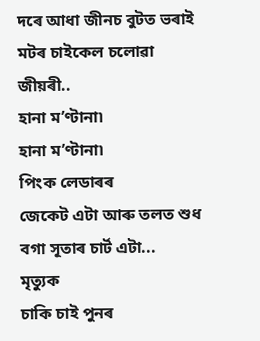দৰে আধা জীনচ বুটত ভৰাই মটৰ চাইকেল চলোৱা জীয়ৰী..
হানা ম’ণ্টানা৷
হানা ম’ণ্টানা৷
পিংক লেডাৰৰ
জেকেট এটা আৰু তলত শুধ বগা সূতাৰ চাৰ্ট এটা...
মৃত্যুক
চাকি চাই পুনৰ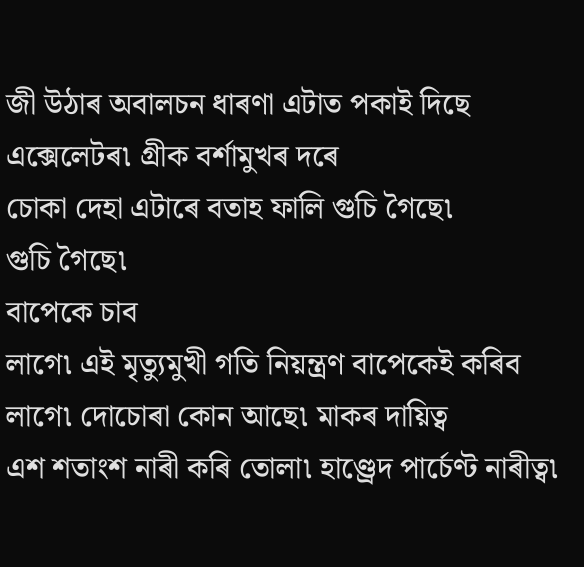জী উঠাৰ অবালচন ধাৰণা এটাত পকাই দিছে এক্সেলেটৰ৷ গ্ৰীক বৰ্শামুখৰ দৰে
চোকা দেহা এটাৰে বতাহ ফালি গুচি গৈছে৷
গুচি গৈছে৷
বাপেকে চাব
লাগে৷ এই মৃত্যুমুখী গতি নিয়ন্ত্ৰণ বাপেকেই কৰিব লাগে৷ দোচোৰা কোন আছে৷ মাকৰ দায়িত্ব
এশ শতাংশ নাৰী কৰি তোলা৷ হাণ্ড্ৰেদ পাৰ্চেণ্ট নাৰীত্ব৷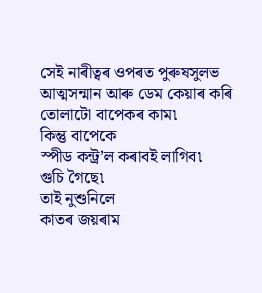সেই নাৰীত্বৰ ওপৰত পুৰুষসুলভ
আত্মসন্মান আৰু ডেম কেয়াৰ কৰি তোলাটো বাপেকৰ কাম৷
কিন্তু বাপেকে
স্পীড কন্ট্ৰ’ল কৰাবই লাগিব৷
গুচি গৈছে৷
তাই নুশুনিলে
কাতৰ জয়ৰাম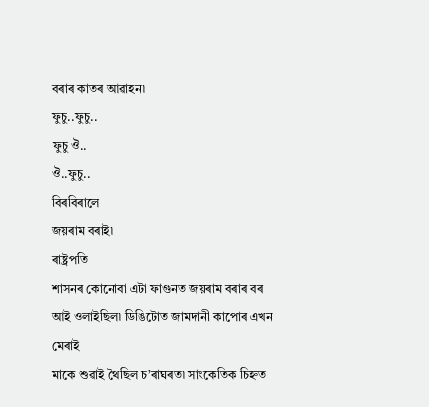বৰাৰ কাতৰ আৱাহন৷
ফুচু..ফুচু..
ফুচু ঔ..
ঔ..ফুচু..
বিৰবিৰালে
জয়ৰাম বৰাই৷
ৰাষ্ট্ৰপতি
শাসনৰ কোনোবা এটা ফাগুনত জয়ৰাম বৰাৰ বৰ আই ওলাইছিল৷ ডিঙিটোত জামদানী কাপোৰ এখন মেৰাই
মাকে শুৱাই থৈছিল চ’ৰাঘৰত৷ সাংকেতিক চিহ্নত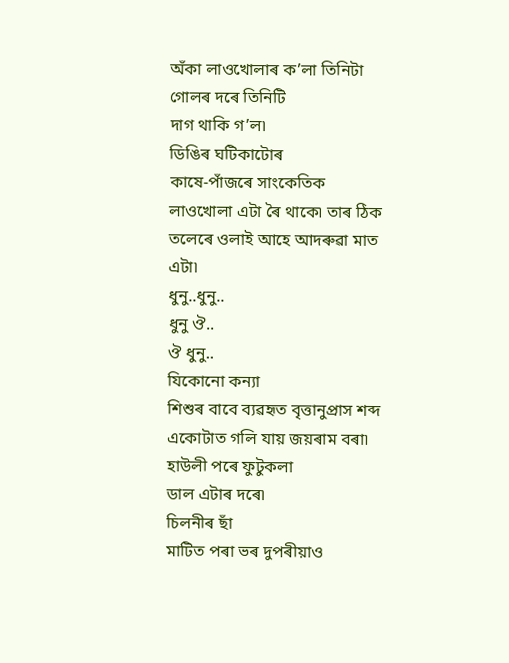অঁকা লাওখোলাৰ ক’লা তিনিটা গোলৰ দৰে তিনিটি
দাগ থাকি গ’ল৷
ডিঙিৰ ঘটিকাটোৰ
কাষে-পাঁজৰে সাংকেতিক লাওখোলা এটা ৰৈ থাকে৷ তাৰ ঠিক তলেৰে ওলাই আহে আদৰুৱা মাত এটা৷
ধুনু..ধুনু..
ধুনু ঔ..
ঔ ধুনু..
যিকোনো কন্যা
শিশুৰ বাবে ব্যৱহৃত বৃত্তানুপ্ৰাস শব্দ একোটাত গলি যায় জয়ৰাম বৰা৷ হাউলী পৰে ফুটুকলা
ডাল এটাৰ দৰে৷
চিলনীৰ ছাঁ
মাটিত পৰা ভৰ দুপৰীয়াও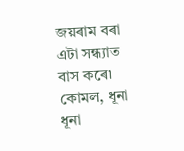জয়ৰাম বৰা এটা সন্ধ্যাত বাস কৰে৷ কোমল, ধূনা ধূনা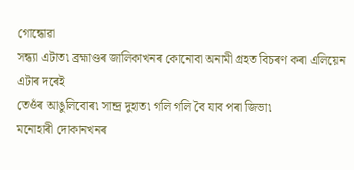গোন্ধোৱা
সন্ধ্যা এটাত৷ ব্ৰহ্মাণ্ডৰ জালিকাখনৰ কোনোবা অনামী গ্ৰহত বিচৰণ কৰা এলিয়েন এটাৰ দৰেই
তেওঁৰ আঙুলিবোৰ৷ সান্দ্ৰ দুহাত৷ গলি গলি বৈ যাব পৰা জিভা৷
মনোহাৰী দোকানখনৰ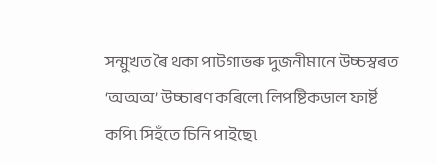সন্মুখত ৰৈ থকা পাটগাভৰু দুজনীমানে উচ্চস্বৰত ‘অঅঅ’ উচ্চাৰণ কৰিলে৷ লিপষ্টিকডাল ফাৰ্ষ্ট কপি৷ সিহঁতে চিনি পাইছে৷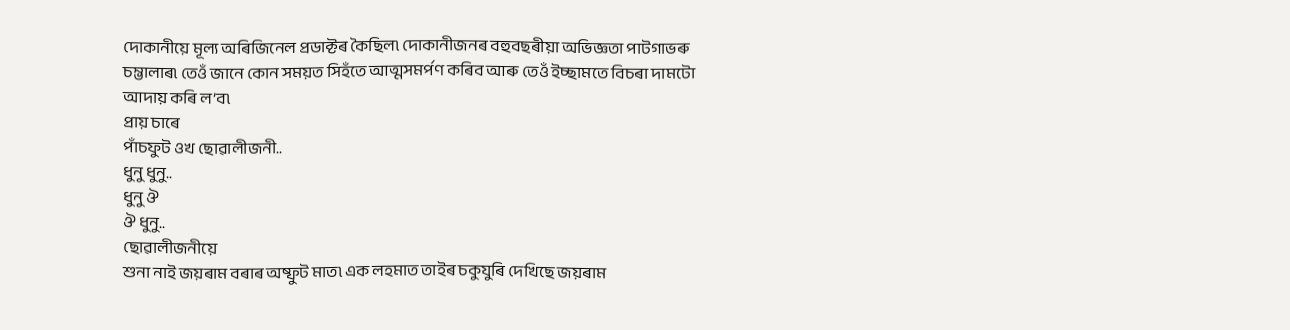দোকানীয়ে মূল্য অৰিজিনেল প্ৰডাক্টৰ কৈছিল৷ দোকানীজনৰ বহুবছৰীয়া অভিজ্ঞতা পাটগাভৰু চম্ভালাৰ৷ তেওঁ জানে কোন সময়ত সিহঁতে আত্মসমৰ্পণ কৰিব আৰু তেওঁ ইচ্ছামতে বিচৰা দামটো আদায় কৰি ল’ব৷
প্ৰায় চাৰে
পাঁচফুট ওখ ছোৱালীজনী..
ধুনু ধুনু..
ধুনু ঔ
ঔ ধুনু..
ছোৱালীজনীয়ে
শুনা নাই জয়ৰাম বৰাৰ অষ্ফুট মাত৷ এক লহমাত তাইৰ চকুযুৰি দেখিছে জয়ৰাম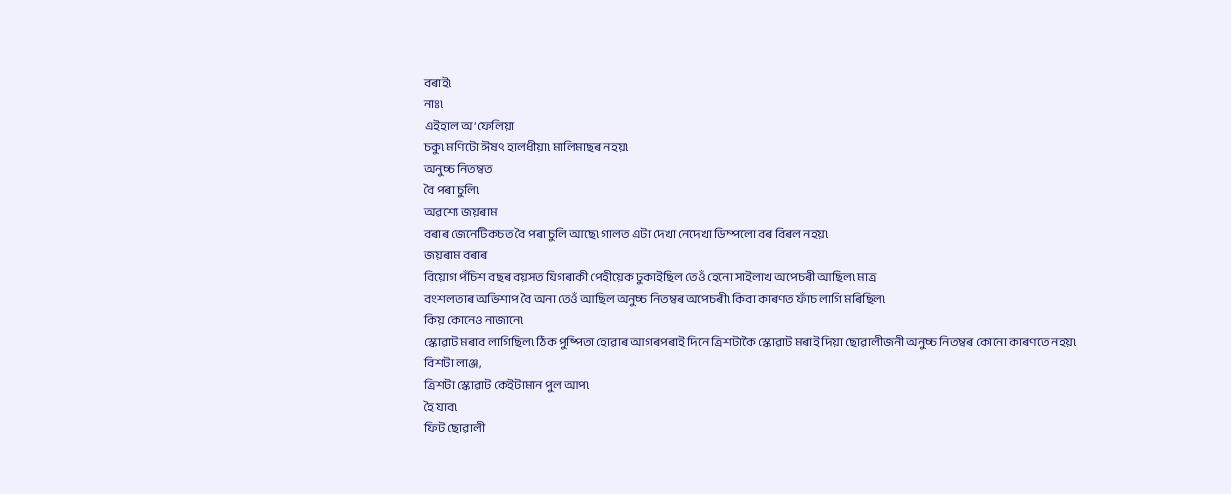বৰাই৷
নাঃ৷
এইহাল অ’ফেলিয়া
চকু৷ মণিটো ঈষৎ হালধীয়া৷ মালিমাছৰ নহয়৷
অনুচ্চ নিতম্বত
বৈ পৰা চুলি৷
অৱশ্যে জয়ৰাম
বৰাৰ জেনেটিকচত বৈ পৰা চুলি আছে৷ গালত এটা দেখা নেদেখা ডিম্পলো বৰ বিৰল নহয়৷
জয়ৰাম বৰাৰ
বিয়োগ পঁচিশ বছৰ বয়সত যিগৰাকী পেহীয়েক ঢুকাইছিল তেওঁ হেনো সাইলাখ অপেচৰী আছিল৷ মাত্ৰ
বংশলতাৰ অভিশাপ বৈ অনা তেওঁ আছিল অনুচ্চ নিতম্বৰ অপেচৰী৷ কিবা কাৰণত ফাঁচ লাগি মৰিছিল৷
কিয় কোনেও নাজানে৷
স্কোৱাট মৰাব লাগিছিল৷ ঠিক পুষ্পিতা হোৱাৰ আগৰপৰাই দিনে ত্ৰিশটাকৈ স্কোৱাট মৰাই দিয়া ছোৱালীজনী অনুচ্চ নিতম্বৰ কোনো কাৰণতে নহয়৷
বিশটা লাঞ্জ,
ত্ৰিশটা স্কোৱাট কেইটামান পুল আপ৷
হৈ যাব৷
ফিট ছোৱালী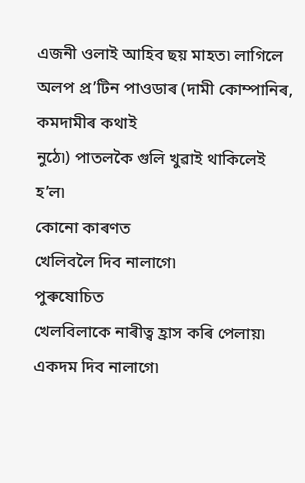এজনী ওলাই আহিব ছয় মাহত৷ লাগিলে অলপ প্ৰ’টিন পাওডাৰ (দামী কোম্পানিৰ, কমদামীৰ কথাই
নুঠে৷) পাতলকৈ গুলি খুৱাই থাকিলেই হ’ল৷
কোনো কাৰণত
খেলিবলৈ দিব নালাগে৷
পুৰুষোচিত
খেলবিলাকে নাৰীত্ব হ্ৰাস কৰি পেলায়৷ একদম দিব নালাগে৷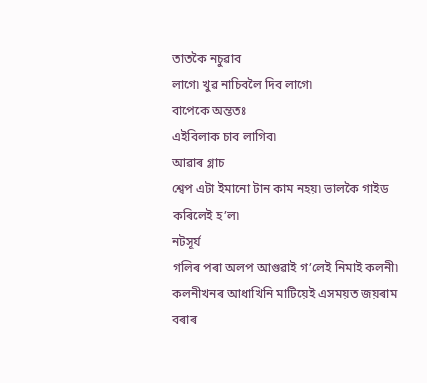তাতকৈ নচুৱাব
লাগে৷ খুৱ নাচিবলৈ দিব লাগে৷
বাপেকে অন্ততঃ
এইবিলাক চাব লাগিব৷
আৱাৰ গ্লাচ
শ্বেপ এটা ইমানো টান কাম নহয়৷ ভালকৈ গাইড কৰিলেই হ’ল৷
নটসূৰ্য
গলিৰ পৰা অলপ আগুৱাই গ’লেই নিমাই কলনী৷ কলনীখনৰ আধাখিনি মাটিয়েই এসময়ত জয়ৰাম বৰাৰ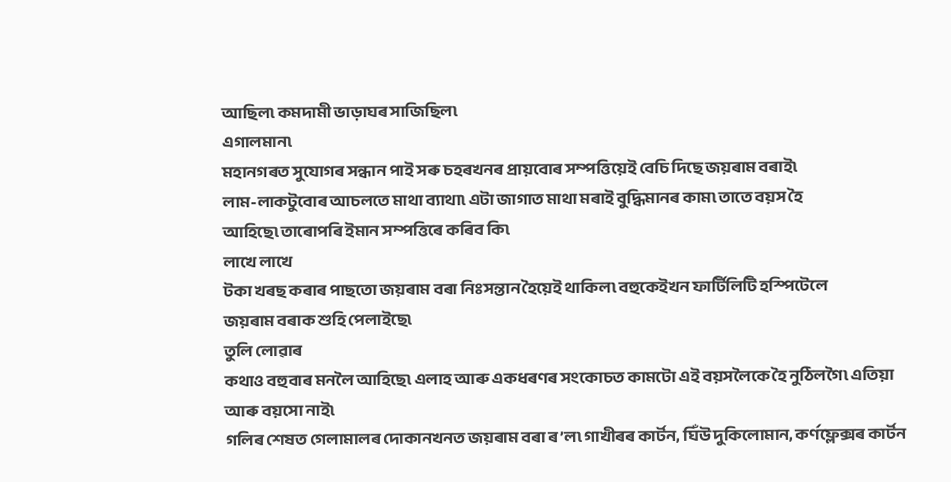আছিল৷ কমদামী ভাড়াঘৰ সাজিছিল৷
এগালমান৷
মহানগৰত সুযোগৰ সন্ধান পাই সৰু চহৰখনৰ প্ৰায়বোৰ সম্পত্তিয়েই বেচি দিছে জয়ৰাম বৰাই৷
লাম-লাকটুবোৰ আচলতে মাথা ব্যাথা৷ এটা জাগাত মাথা মৰাই বুদ্ধিমানৰ কাম৷ তাতে বয়স হৈ
আহিছে৷ তাৰোপৰি ইমান সম্পত্তিৰে কৰিব কি৷
লাখে লাখে
টকা খৰছ কৰাৰ পাছতো জয়ৰাম বৰা নিঃসন্তান হৈয়েই থাকিল৷ বহুকেইখন ফাৰ্টিলিটি হস্পিটেলে
জয়ৰাম বৰাক শুহি পেলাইছে৷
তুলি লোৱাৰ
কথাও বহুবাৰ মনলৈ আহিছে৷ এলাহ আৰু একধৰণৰ সংকোচত কামটো এই বয়সলৈকে হৈ নুঠিলগৈ৷ এতিয়া
আৰু বয়সো নাই৷
গলিৰ শেষত গেলামালৰ দোকানখনত জয়ৰাম বৰা ৰ’ল৷ গাখীৰৰ কাৰ্টন, ঘিঁউ দুকিলোমান, কৰ্ণফ্লেক্সৰ কাৰ্টন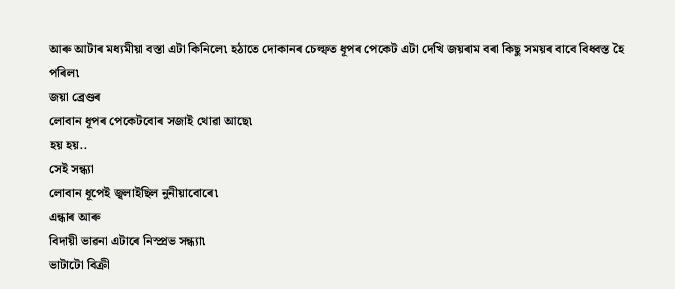আৰু আটাৰ মধ্যমীয়া বস্তা এটা কিনিলে৷ হঠাতে দোকানৰ চেল্ফত ধূপৰ পেকেট এটা দেখি জয়ৰাম বৰা কিছু সময়ৰ বাবে বিধ্বস্ত হৈ পৰিল৷
জয়া ব্ৰেণ্ডৰ
লোবান ধূপৰ পেকেটবোৰ সজাই থোৱা আছে৷
হয় হয়..
সেই সন্ধ্যা
লোবান ধূপেই জ্বলাইছিল নুনীয়াবোৰে৷
এন্ধাৰ আৰু
বিদায়ী ভাৱনা এটাৰে নিস্প্ৰভ সন্ধ্যা৷
ভাটাটো বিক্ৰী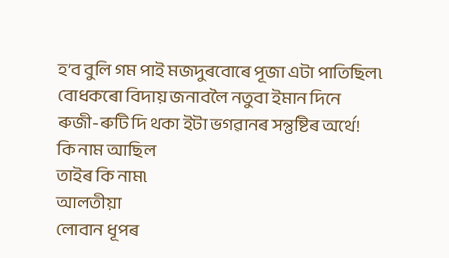হ’ব বুলি গম পাই মজদুৰবোৰে পূজা এটা পাতিছিল৷ বোধকৰো বিদায় জনাবলৈ নতুবা ইমান দিনে
ৰুজী-ৰুটি দি থকা ইটা ভগৱানৰ সন্তুষ্টিৰ অৰ্থে!
কি নাম আছিল
তাইৰ কি নাম৷
আলতীয়া
লোবান ধূপৰ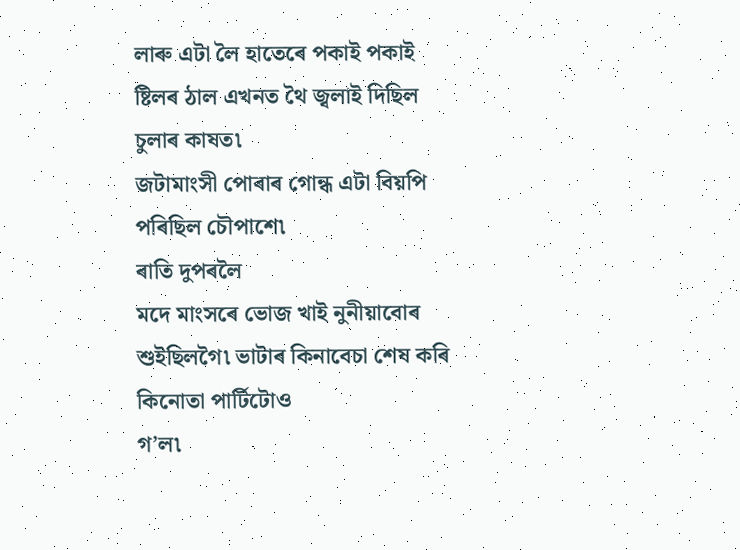লাৰু এটা লৈ হাতেৰে পকাই পকাই ষ্টিলৰ ঠাল এখনত থৈ জ্বলাই দিছিল চুলাৰ কাষত৷
জটামাংসী পোৰাৰ গোন্ধ এটা বিয়পি পৰিছিল চৌপাশে৷
ৰাতি দুপৰলৈ
মদে মাংসৰে ভোজ খাই নুনীয়াবোৰ শুইছিলগৈ৷ ভাটাৰ কিনাবেচা শেষ কৰি কিনোতা পাৰ্টিটোও
গ’ল৷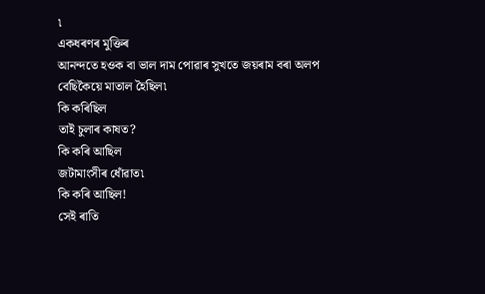৷
একধৰণৰ মুক্তিৰ
আনন্দতে হওক বা ভাল দাম পোৱাৰ সুখতে জয়ৰাম বৰা অলপ বেছিকৈয়ে মাতাল হৈছিল৷
কি কৰিছিল
তাই চুলাৰ কাষত?
কি কৰি আছিল
জটামাংসীৰ ধোঁৱাত৷
কি কৰি আছিল!
সেই ৰাতি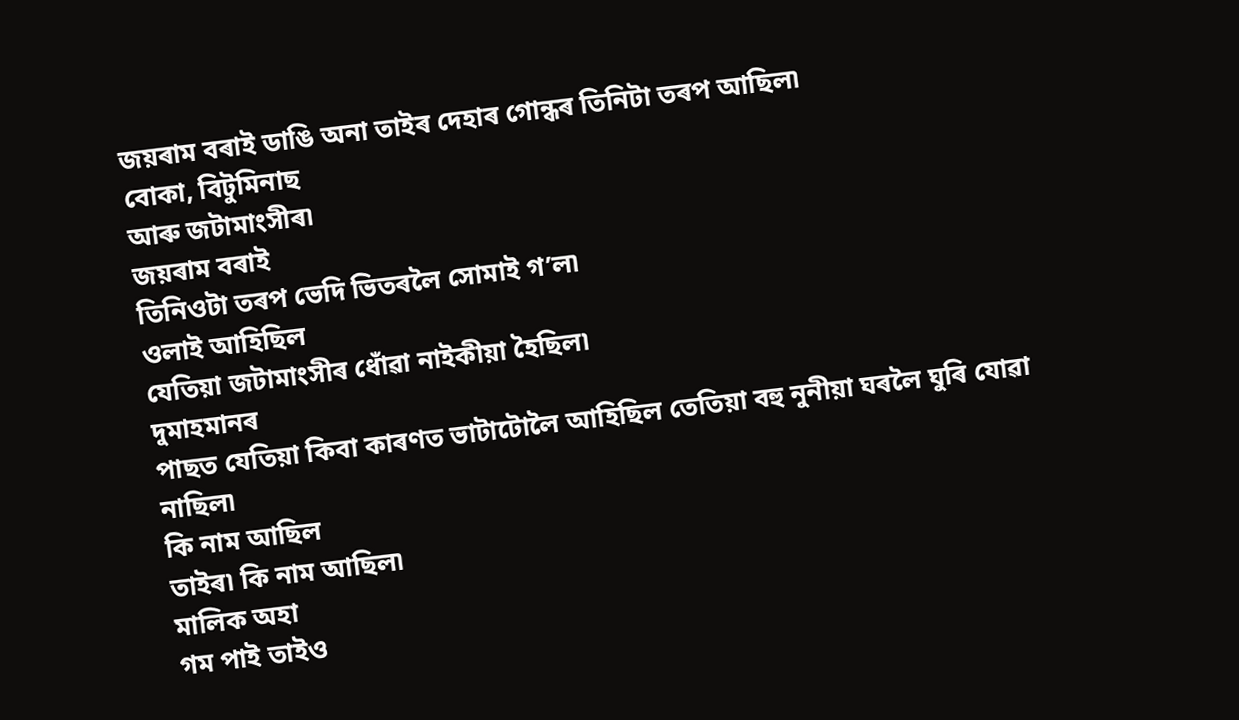জয়ৰাম বৰাই ডাঙি অনা তাইৰ দেহাৰ গোন্ধৰ তিনিটা তৰপ আছিল৷
বোকা, বিটুমিনাছ
আৰু জটামাংসীৰ৷
জয়ৰাম বৰাই
তিনিওটা তৰপ ভেদি ভিতৰলৈ সোমাই গ’ল৷
ওলাই আহিছিল
যেতিয়া জটামাংসীৰ ধোঁৱা নাইকীয়া হৈছিল৷
দুমাহমানৰ
পাছত যেতিয়া কিবা কাৰণত ভাটাটোলৈ আহিছিল তেতিয়া বহু নুনীয়া ঘৰলৈ ঘুৰি যোৱা নাছিল৷
কি নাম আছিল
তাইৰ৷ কি নাম আছিল৷
মালিক অহা
গম পাই তাইও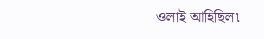ওলাই আহিছিল৷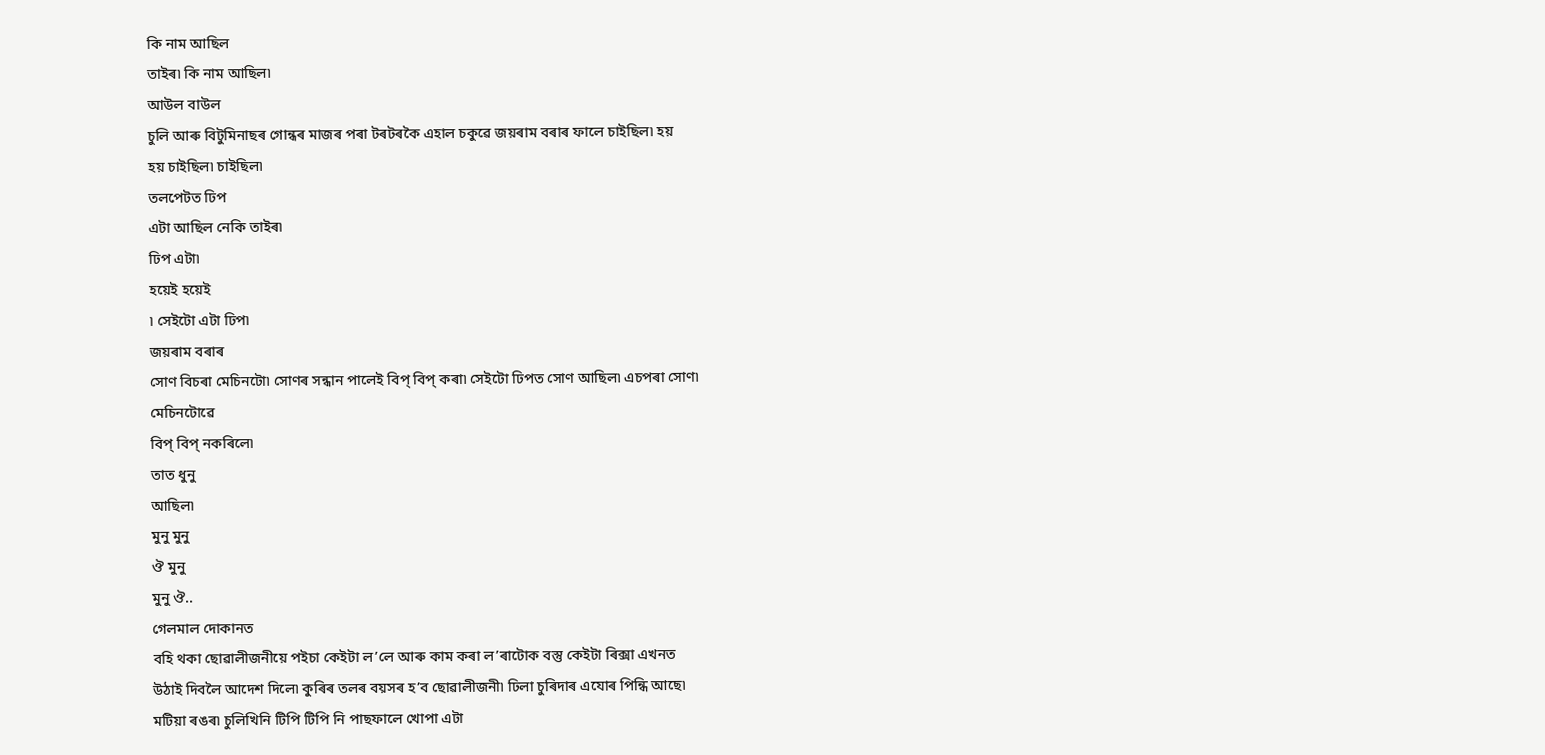কি নাম আছিল
তাইৰ৷ কি নাম আছিল৷
আউল বাউল
চুলি আৰু বিটুমিনাছৰ গোন্ধৰ মাজৰ পৰা টৰটৰকৈ এহাল চকুৱে জয়ৰাম বৰাৰ ফালে চাইছিল৷ হয়
হয় চাইছিল৷ চাইছিল৷
তলপেটত ঢিপ
এটা আছিল নেকি তাইৰ৷
ঢিপ এটা৷
হয়েই হয়েই
৷ সেইটো এটা ঢিপ৷
জয়ৰাম বৰাৰ
সোণ বিচৰা মেচিনটো৷ সোণৰ সন্ধান পালেই বিপ্ বিপ্ কৰা৷ সেইটো ঢিপত সোণ আছিল৷ এচপৰা সোণ৷
মেচিনটোৱে
বিপ্ বিপ্ নকৰিলে৷
তাত ধুনু
আছিল৷
মুনু মুনু
ঔ মুনু
মুনু ঔ..
গেলমাল দোকানত
বহি থকা ছোৱালীজনীয়ে পইচা কেইটা ল’লে আৰু কাম কৰা ল’ৰাটোক বস্তু কেইটা ৰিক্সা এখনত
উঠাই দিবলৈ আদেশ দিলে৷ কুৰিৰ তলৰ বয়সৰ হ’ব ছোৱালীজনী৷ ঢিলা চুৰিদাৰ এযোৰ পিন্ধি আছে৷
মটিয়া ৰঙৰ৷ চুলিখিনি টিপি টিপি নি পাছফালে খোপা এটা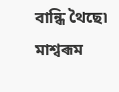বান্ধি থৈছে৷
মাশ্বৰূম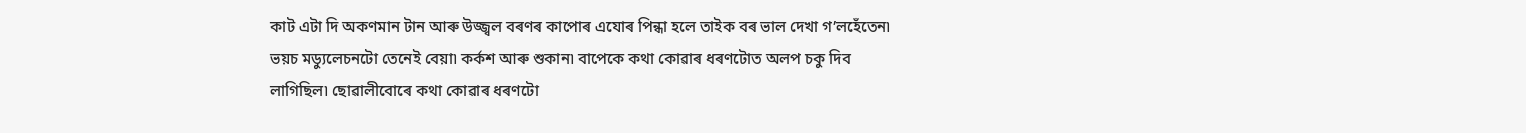কাট এটা দি অকণমান টান আৰু উজ্জ্বল বৰণৰ কাপোৰ এযোৰ পিন্ধা হলে তাইক বৰ ভাল দেখা গ’লহেঁতেন৷
ভয়চ মড্যুলেচনটো তেনেই বেয়া৷ কৰ্কশ আৰু শুকান৷ বাপেকে কথা কোৱাৰ ধৰণটোত অলপ চকু দিব
লাগিছিল৷ ছোৱালীবোৰে কথা কোৱাৰ ধৰণটো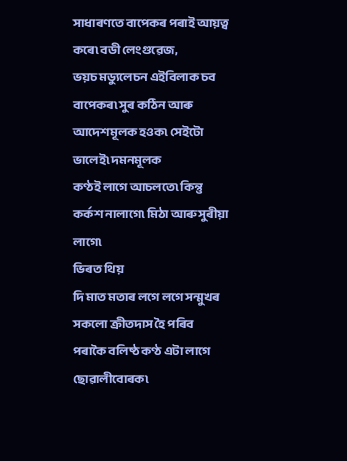সাধাৰণতে বাপেকৰ পৰাই আয়ত্ব কৰে৷ বডী লেংগুৱেজ,
ভয়চ মড্যুলেচন এইবিলাক চব বাপেকৰ৷ সুৰ কঠিন আৰু আদেশমূলক হওক৷ সেইটো ভালেই৷ দমনমূলক
কণ্ঠই লাগে আচলতে৷ কিন্তু কৰ্কশ নালাগে৷ মিঠা আৰু সুৰীয়া লাগে৷
ভিৰত থিয়
দি মাত মতাৰ লগে লগে সন্মুখৰ সকলো ক্ৰীতদাস হৈ পৰিব পৰাকৈ বলিষ্ঠ কণ্ঠ এটা লাগে ছোৱালীবোৰক৷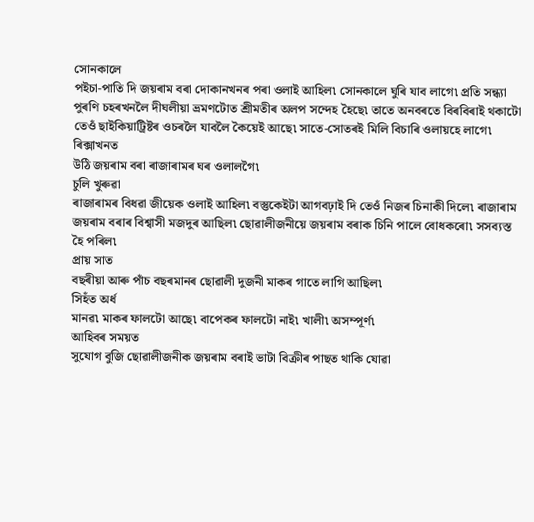সোনকালে
পইচা-পাতি দি জয়ৰাম বৰা দোকানখনৰ পৰা ওলাই আহিল৷ সোনকালে ঘুৰি যাব লাগে৷ প্ৰতি সন্ধ্যা
পুৰণি চহৰখনলৈ দীঘলীয়া ভ্ৰমণটোত শ্ৰীমতীৰ অলপ সন্দেহ হৈছে৷ তাতে অনবৰতে বিৰবিৰাই থকাটো
তেওঁ ছাইকিয়াট্ৰিষ্টৰ ওচৰলৈ যাবলৈ কৈয়েই আছে৷ সাতে-সোতৰই মিলি বিচাৰি ওলায়হে লাগে৷
ৰিক্সাখনত
উঠি জয়ৰাম বৰা ৰাজাৰামৰ ঘৰ ওলালগৈ৷
চুলি খুৰুৱা
ৰাজাৰামৰ বিধৱা জীয়েক ওলাই আহিল৷ বস্তুকেইটা আগবঢ়াই দি তেওঁ নিজৰ চিনাকী দিলে৷ ৰাজাৰাম
জয়ৰাম বৰাৰ বিশ্বাসী মজদুৰ আছিল৷ ছোৱালীজনীয়ে জয়ৰাম বৰাক চিনি পালে বোধকৰো৷ সসব্যস্ত
হৈ পৰিল৷
প্ৰায় সাত
বছৰীয়া আৰু পাঁচ বছৰমানৰ ছোৱালী দুজনী মাকৰ গাতে লাগি আছিল৷
সিহঁত অৰ্ধ
মানৱ৷ মাকৰ ফালটো আছে৷ বাপেকৰ ফালটো নাই৷ খালী৷ অসম্পূৰ্ণ৷
আহিবৰ সময়ত
সুযোগ বুজি ছোৱালীজনীক জয়ৰাম বৰাই ভাটা বিক্ৰীৰ পাছত থাকি যোৱা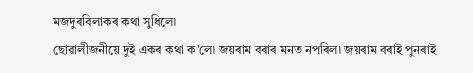মজদুৰবিলাকৰ কথা সুধিলে৷
ছোৱালীজনীয়ে দুই একৰ কথা ক’লে৷ জয়ৰাম বৰাৰ মনত নপৰিল৷ জয়ৰাম বৰাই পুনৰাই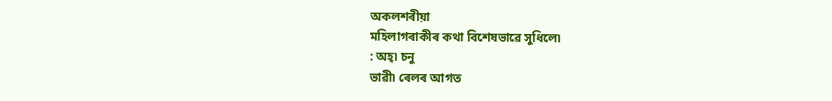অকলশৰীয়া
মহিলাগৰাকীৰ কথা বিশেষভাৱে সুধিলে৷
: অহ্৷ চনু
ভাৱী৷ ৰেলৰ আগত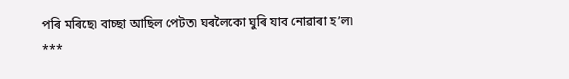পৰি মৰিছে৷ বাচ্ছা আছিল পেটত৷ ঘৰলৈকো ঘুৰি যাব নোৱাৰা হ’ল৷
***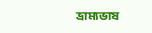ভ্ৰাম্যভাষ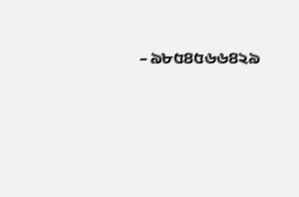– ৯৮৫৪৫৬৬৪২৯